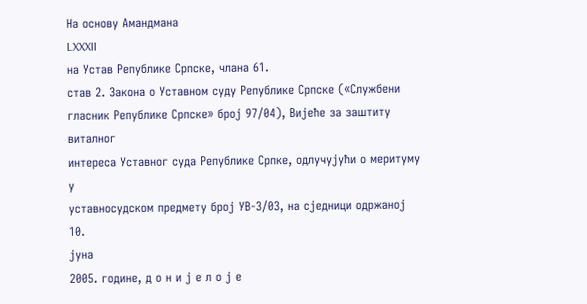На основу Амандмана
LXXXII
на Устав Републике Српске, члана 61.
став 2. Закона о Уставном суду Републике Српске («Службени
гласник Републике Српске» број 97/04), Вијеће за заштиту виталног
интереса Уставног суда Републике Српке, одлучујући о меритуму у
уставносудском предмету број УВ-3/03, на сједници одржаној 10.
јуна
2005. године, д о н и ј е л о ј е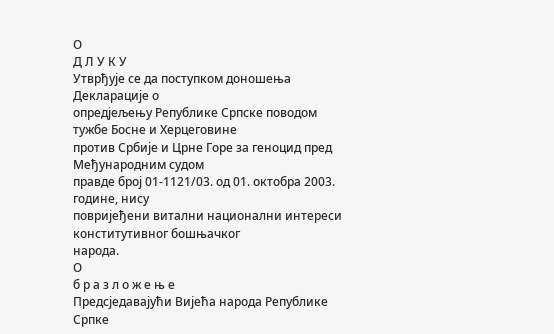О
Д Л У К У
Утврђује се да поступком доношења Декларације о
опредјељењу Републике Српске поводом тужбе Босне и Херцеговине
против Србије и Црне Горе за геноцид пред Међународним судом
правде број 01-1121/03. од 01. октобра 2003. године, нису
повријеђени витални национални интереси конститутивног бошњачког
народа.
О
б р а з л о ж е њ е
Предсједавајући Вијећа народа Републике Српке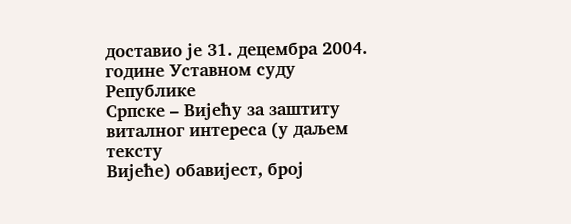доставио је 31. децембра 2004. године Уставном суду Републике
Српске – Вијећу за заштиту виталног интереса (у даљем тексту
Вијеће) обавијест, број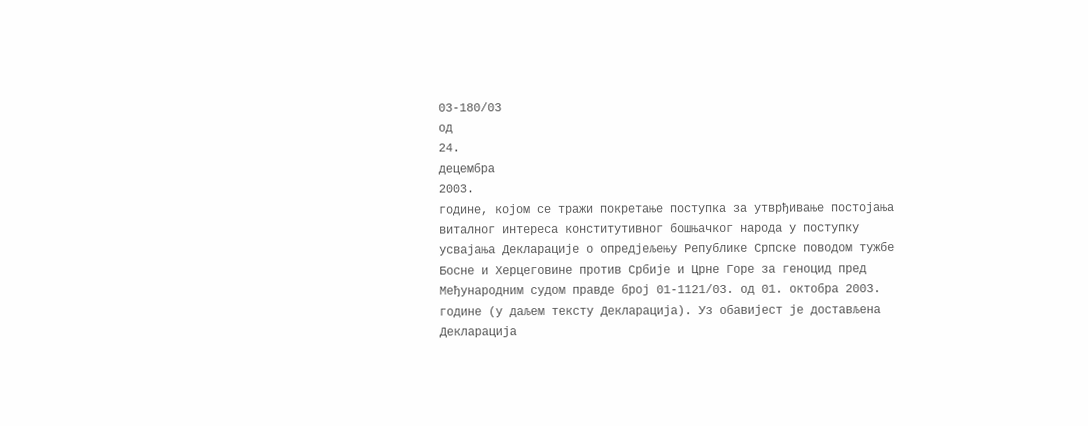03-180/03
од
24.
децембра
2003.
године, којом се тражи покретање поступка за утврђивање постојања
виталног интереса конститутивног бошњачког народа у поступку
усвајања Декларације о опредјељењу Републике Српске поводом тужбе
Босне и Херцеговине против Србије и Црне Горе за геноцид пред
Међународним судом правде број 01-1121/03. од 01. октобра 2003.
године (у даљем тексту Декларација). Уз обавијест је достављена
Декларација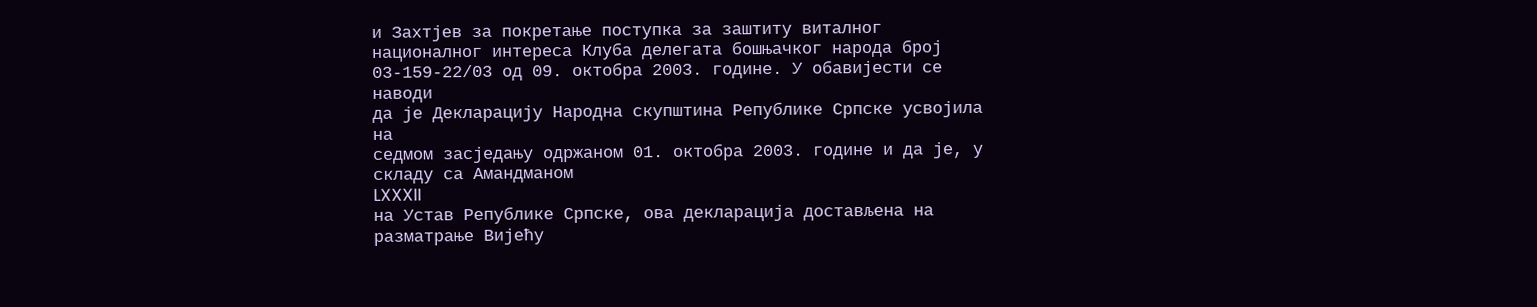и Захтјев за покретање поступка за заштиту виталног
националног интереса Клуба делегата бошњачког народа број
03-159-22/03 од 09. октобра 2003. године. У обавијести се наводи
да је Декларацију Народна скупштина Републике Српске усвојила на
седмом засједању одржаном 01. октобра 2003. године и да је, у
складу са Амандманом
LXXXII
на Устав Републике Српске, ова декларација достављена на
разматрање Вијећу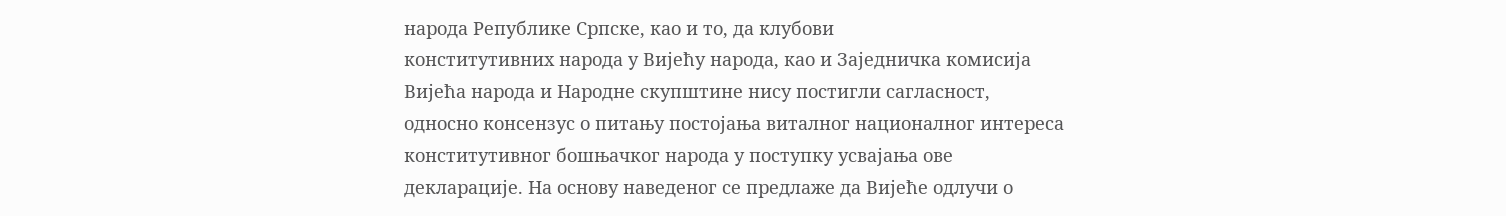народа Републике Српске, као и то, да клубови
конститутивних народа у Вијећу народа, као и Заједничка комисија
Вијећа народа и Народне скупштине нису постигли сагласност,
односно консензус о питању постојања виталног националног интереса
конститутивног бошњачког народа у поступку усвајања ове
декларације. На основу наведеног се предлаже да Вијеће одлучи о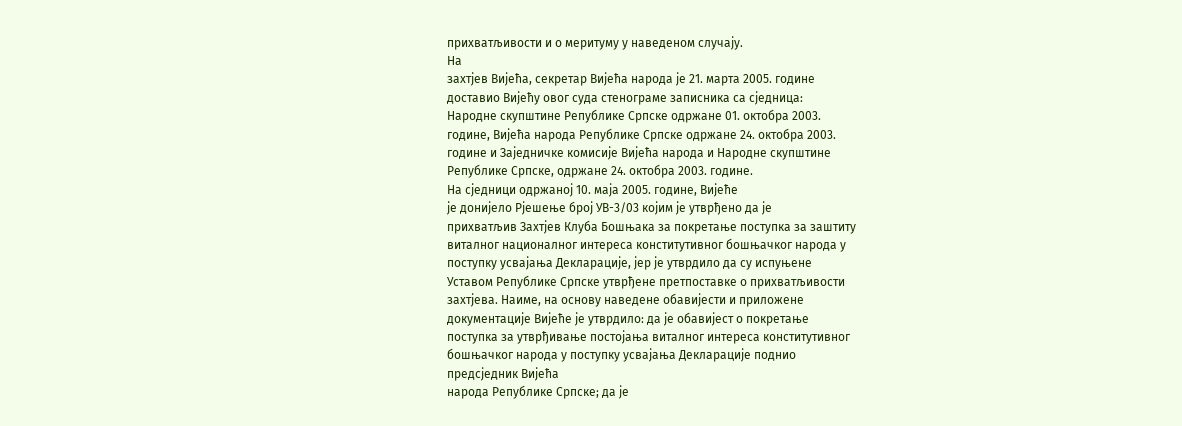прихватљивости и о меритуму у наведеном случају.
На
захтјев Вијећа, секретар Вијећа народа је 21. марта 2005. године
доставио Вијећу овог суда стенограме записника са сједница:
Народне скупштине Републике Српске одржане 01. октобра 2003.
године, Вијећа народа Републике Српске одржане 24. октобра 2003.
године и Заједничке комисије Вијећа народа и Народне скупштине
Републике Српске, одржане 24. октобра 2003. године.
На сједници одржаној 10. маја 2005. године, Вијеће
је донијело Рјешење број УВ-3/03 којим је утврђено да је
прихватљив Захтјев Клуба Бошњака за покретање поступка за заштиту
виталног националног интереса конститутивног бошњачког народа у
поступку усвајања Декларације, јер је утврдило да су испуњене
Уставом Републике Српске утврђене претпоставке о прихватљивости
захтјева. Наиме, на основу наведене обавијести и приложене
документације Вијеће је утврдило: да је обавијест о покретање
поступка за утврђивање постојања виталног интереса конститутивног
бошњачког народа у поступку усвајања Декларације поднио
предсједник Вијећa
народа Републике Српске; да је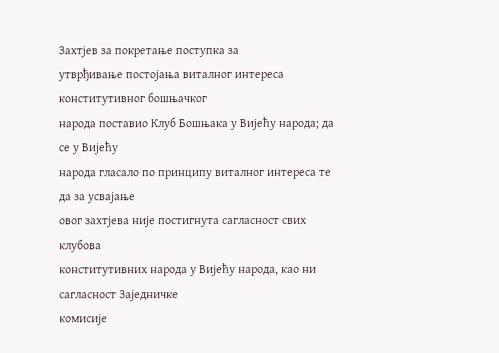Захтјев за покретање поступка за
утврђивање постојања виталног интереса конститутивног бошњачког
народа поставио Клуб Бошњака у Вијећу народа; да се у Вијећу
народа гласало по принципу виталног интереса те да за усвајање
овог захтјева није постигнута сагласност свих клубова
конститутивних народа у Вијећу народа, као ни сагласност Заједничкe
комисијe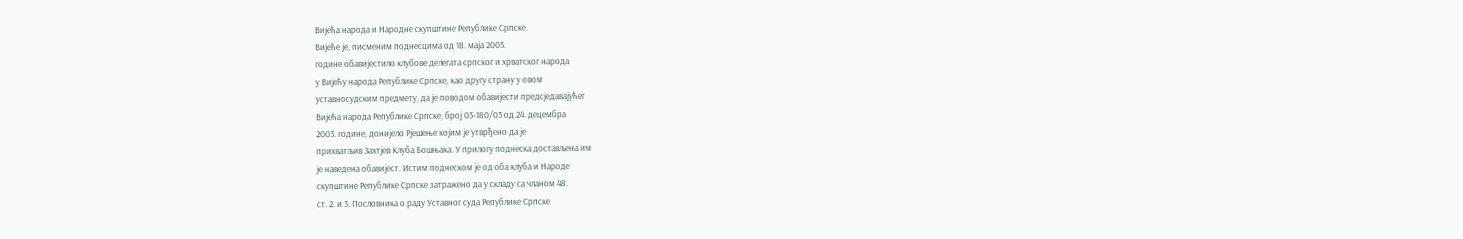Вијећа народа и Народне скупштине Републике Српске.
Вијеће је, писменим поднесцима од 18. маја 2005.
године обавијестило клубове делегата српског и хрватског народа
у Вијећу народа Републике Српске, као другу страну у овом
уставносудским предмету, да је поводом обавијести предсједавајућег
Вијећа народа Републике Српске, број 03-180/03 од 24. децембра
2003. године, донијело Рјешење којим је утврђено да је
прихватљив Захтјев Клуба Бошњака. У прилогу поднеска достављена им
је наведена обавијест. Истим поднеском је од оба клуба и Народе
скупштине Републике Српске затражено да у складу са чланом 48.
ст. 2. и 3. Пословника о раду Уставног суда Републике Српске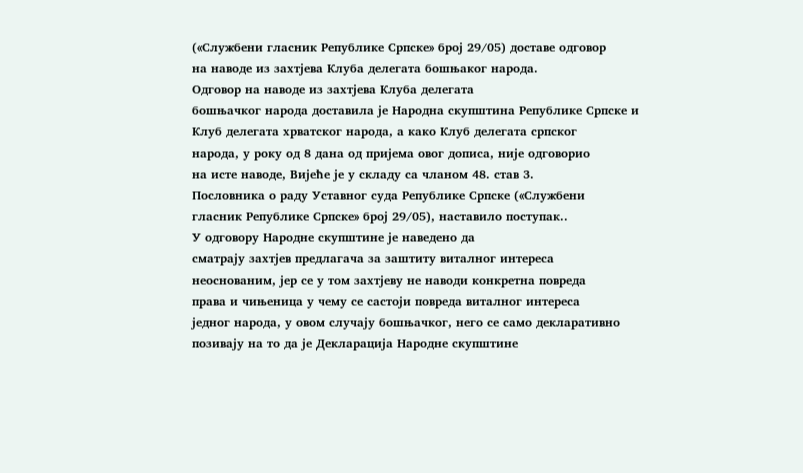(«Службени гласник Републике Српске» број 29/05) доставе одговор
на наводе из захтјева Клуба делегата бошњаког народа.
Одговор на наводе из захтјева Клуба делегата
бошњачког народа доставила је Народна скупштина Републике Српске и
Клуб делегата хрватског народа, а како Клуб делегата српског
народа, у року од 8 дана од пријема овог дописа, није одговорио
на исте наводе, Вијеће је у складу са чланом 48. став 3.
Пословника о раду Уставног суда Републике Српске («Службени
гласник Републике Српске» број 29/05), наставило поступак..
У одговору Народне скупштине је наведено да
сматрају захтјев предлагача за заштиту виталног интереса
неоснованим, јер се у том захтјеву не наводи конкретна повреда
права и чињеница у чему се састоји повреда виталног интереса
једног народа, у овом случају бошњачког, него се само декларативно
позивају на то да је Декларација Народне скупштине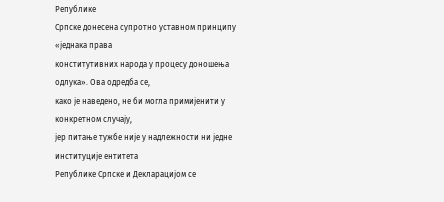Републике
Српске донесена супротно уставном принципу «једнака права
конститутивних народа у процесу доношења одлука». Ова одредба се,
како је наведено, не би могла примијенити у конкретном случају,
јер питање тужбе није у надлежности ни једне институције ентитета
Републике Српске и Декларацијом се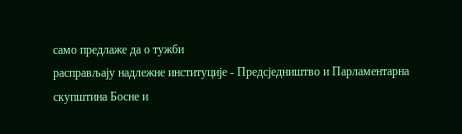само предлаже да о тужби
расправљају надлежне институције - Предсједништво и Парламентарна
скупштина Босне и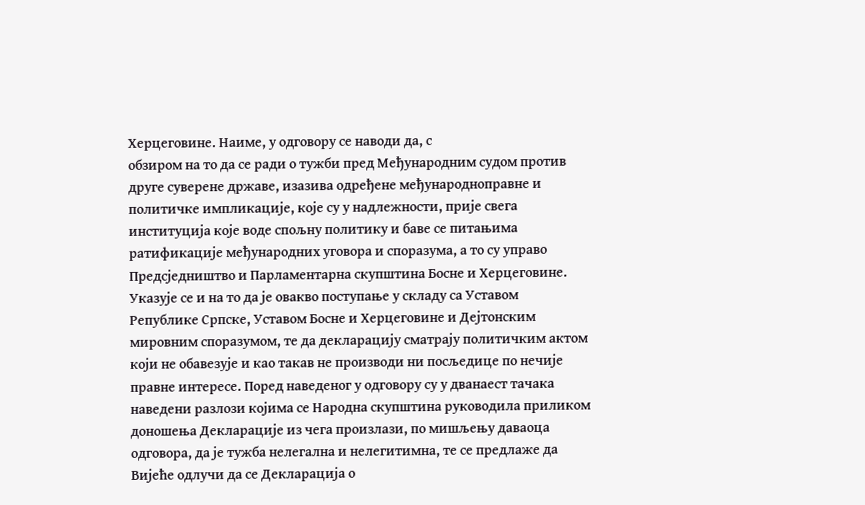Херцеговине. Наиме, у одговору се наводи да, с
обзиром на то да се ради о тужби пред Међународним судом против
друге суверене државе, изазива одређене међународноправне и
политичке импликације, које су у надлежности, прије свега
институција које воде спољну политику и баве се питањима
ратификације међународних уговора и споразума, а то су управо
Предсједништво и Парламентарна скупштина Босне и Херцеговине.
Указује се и на то да је овакво поступање у складу са Уставом
Републике Српске, Уставом Босне и Херцеговине и Дејтонским
мировним споразумом, те да декларацију сматрају политичким актом
који не обавезује и као такав не производи ни посљедице по нечије
правне интересе. Поред наведеног у одговору су у дванаест тачака
наведени разлози којима се Народна скупштина руководила приликом
доношења Декларације из чега произлази, по мишљењу даваоца
одговора, да је тужба нелегална и нелегитимна, те се предлаже да
Вијеће одлучи да се Декларација о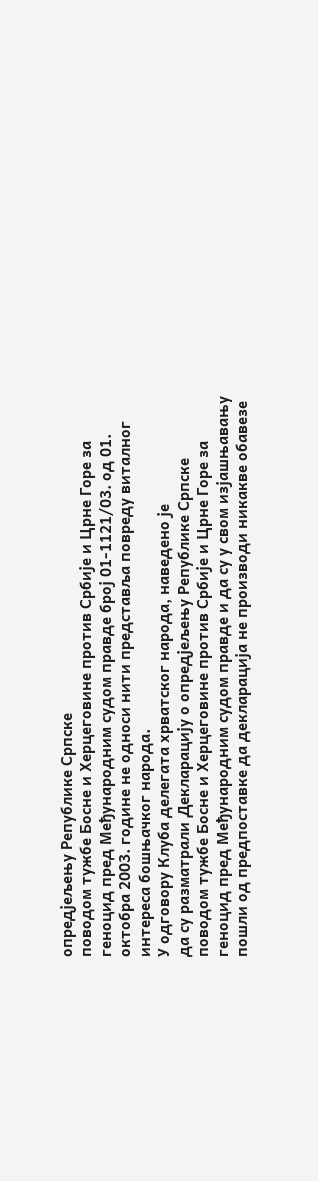опредјељењу Републике Српске
поводом тужбе Босне и Херцеговине против Србије и Црне Горе за
геноцид пред Међународним судом правде број 01-1121/03. од 01.
октобра 2003. године не односи нити представља повреду виталног
интереса бошњачког народа.
У одговору Клуба делегата хрватског народа, наведено је
да су разматрали Декларацију о опредјељењу Републике Српске
поводом тужбе Босне и Херцеговине против Србије и Црне Горе за
геноцид пред Међународним судом правде и да су у свом изјашњавању
пошли од предпоставке да декларација не производи никакве обавезе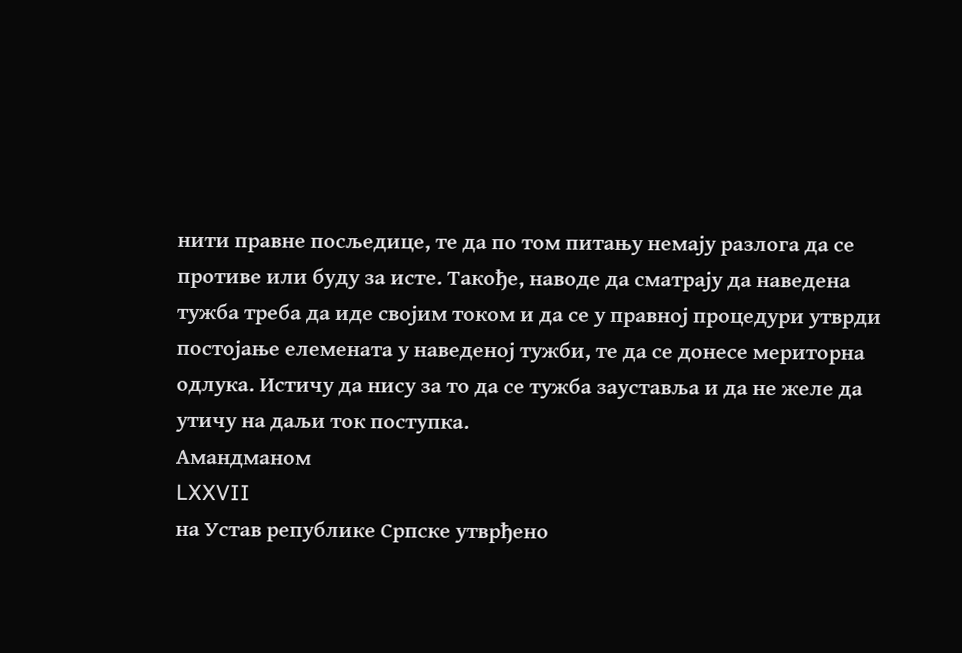нити правне посљедице, те да по том питању немају разлога да се
противе или буду за исте. Такође, наводе да сматрају да наведена
тужба треба да иде својим током и да се у правној процедури утврди
постојање елемената у наведеној тужби, те да се донесе мериторна
одлука. Истичу да нису за то да се тужба зауставља и да не желе да
утичу на даљи ток поступка.
Амандманом
LXXVII
на Устав републике Српске утврђено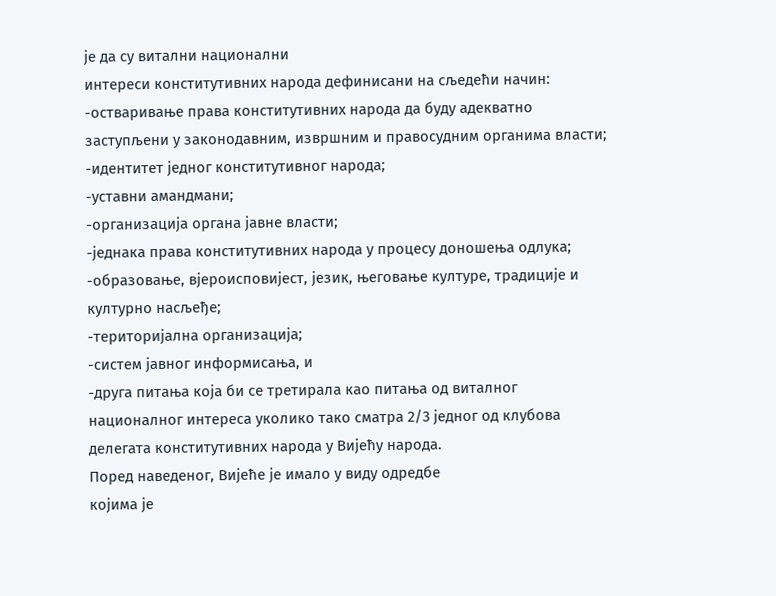је да су витални национални
интереси конститутивних народа дефинисани на сљедећи начин:
-остваривање права конститутивних народа да буду адекватно
заступљени у законодавним, извршним и правосудним органима власти;
-идентитет једног конститутивног народа;
-уставни амандмани;
-организација органа јавне власти;
-једнака права конститутивних народа у процесу доношења одлука;
-образовање, вјероисповијест, језик, његовање културе, традиције и
културно насљеђе;
-територијална организација;
-систем јавног информисања, и
-друга питања која би се третирала као питања од виталног
националног интереса уколико тако сматра 2/3 једног од клубова
делегата конститутивних народа у Вијећу народа.
Поред наведеног, Вијеће је имало у виду одредбе
којима је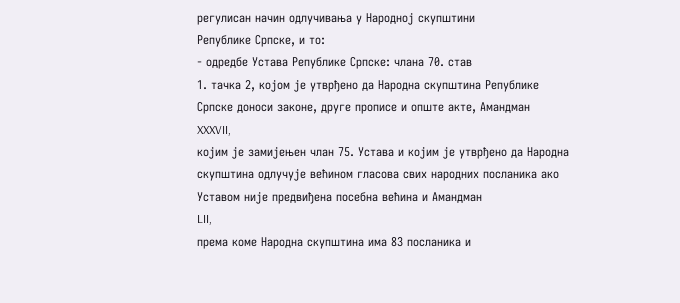регулисан начин одлучивања у Народној скупштини
Републике Српске, и то:
- одредбе Устава Републике Српске: члана 70. став
1. тачка 2, којом је утврђено да Народна скупштина Републике
Српске доноси законе, друге прописе и опште акте, Амандман
XXXVII,
којим је замијењен члан 75. Устава и којим је утврђено да Народна
скупштина одлучује већином гласова свих народних посланика ако
Уставом није предвиђена посебна већина и Амандман
LII,
према коме Народна скупштина има 83 посланика и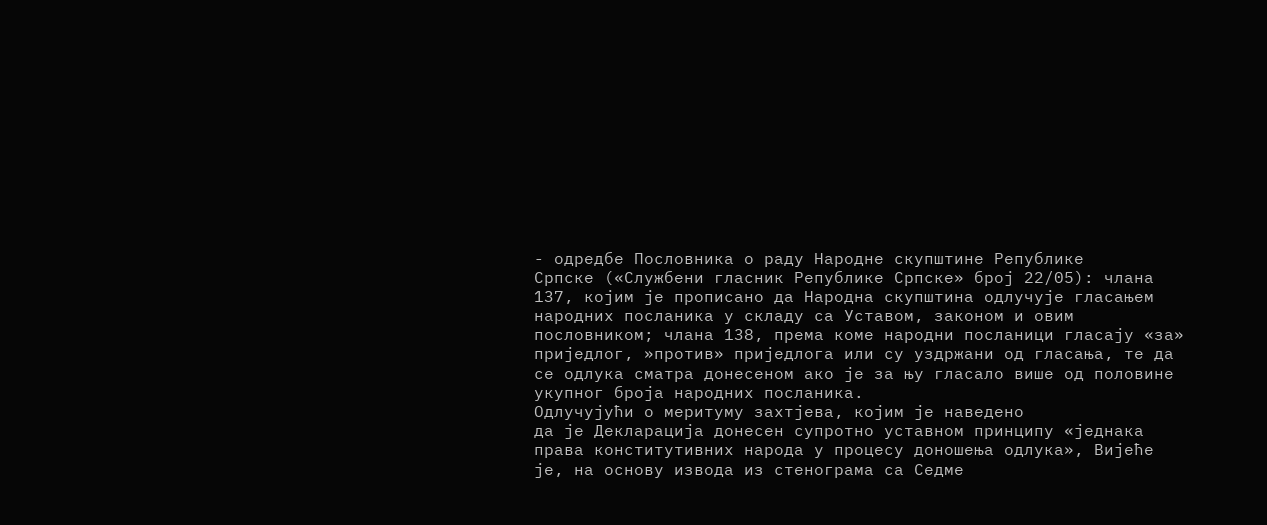- одредбе Пословника о раду Народне скупштине Републике
Српске («Службени гласник Републике Српске» број 22/05): члана
137, којим је прописано да Народна скупштина одлучује гласањем
народних посланика у складу са Уставом, законом и овим
пословником; члана 138, према коме народни посланици гласају «за»
приједлог, »против» приједлога или су уздржани од гласања, те да
се одлука сматра донесеном ако је за њу гласало више од половине
укупног броја народних посланика.
Одлучујући о меритуму захтјева, којим је наведено
да је Декларација донесен супротно уставном принципу «једнака
права конститутивних народа у процесу доношења одлука», Вијеће
је, на основу извода из стенограма са Седме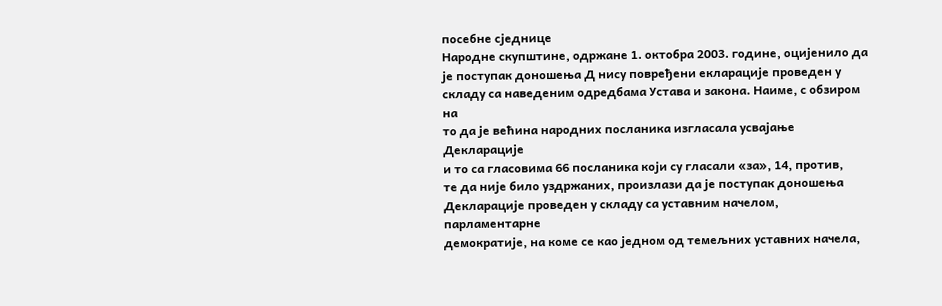посебне сједнице
Народне скупштине, одржане 1. октобра 2003. године, оцијенило да
је поступак доношења Д нису повређени екларације проведен у
складу са наведеним одредбама Устава и закона. Наиме, с обзиром на
то да је већина народних посланика изгласала усвајање Декларације
и то са гласовима 66 посланика који су гласали «за», 14, против,
те да није било уздржаних, произлази да је поступак доношења
Декларације проведен у складу са уставним начелом, парламентарне
демократије, на коме се као једном од темељних уставних начела,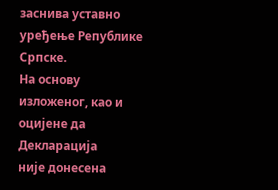заснива уставно уређење Републике Српске.
На основу изложеног, као и оцијене да Декларација
није донесена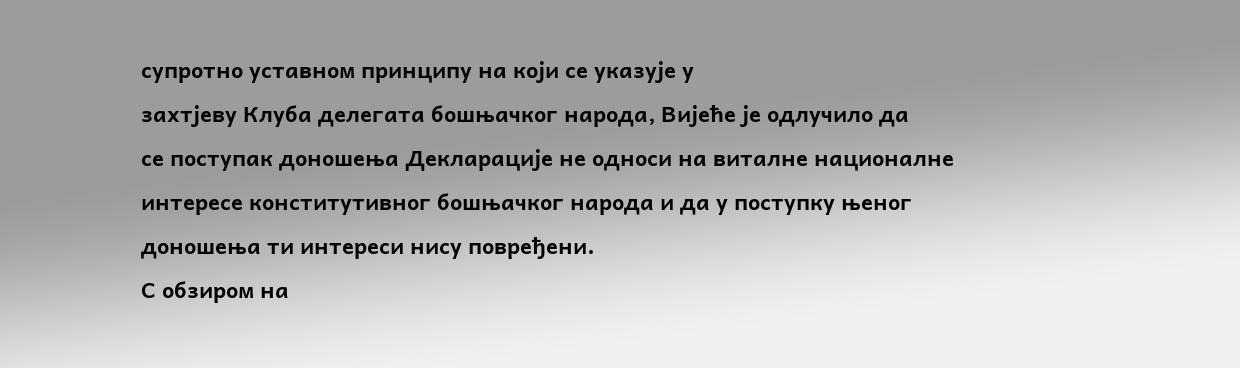супротно уставном принципу на који се указује у
захтјеву Клуба делегата бошњачког народа, Вијеће је одлучило да
се поступак доношења Декларације не односи на виталне националне
интересе конститутивног бошњачког народа и да у поступку њеног
доношења ти интереси нису повређени.
С обзиром на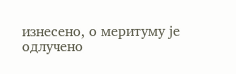изнесено, о меритуму је одлучено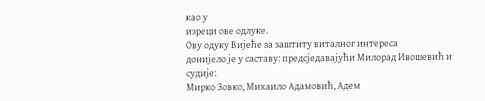као у
изреци ове одлуке.
Ову одуку Вијеће за заштиту виталног интереса
донијело је у саставу: предсједавајући Милорад Ивошевић и судије:
Мирко Зовко, Михаило Адамовић, Адем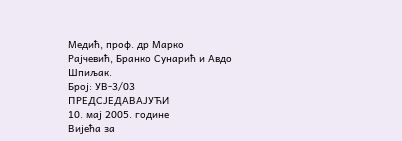Медић, проф. др Марко
Рајчевић, Бранко Сунарић и Авдо Шпиљак.
Број: УВ-3/03
ПРЕДСЈЕДАВАЈУЋИ
10. мај 2005. године
Вијећа за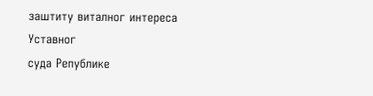заштиту виталног интереса
Уставног
суда Републике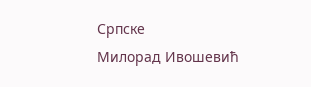Српске
Милорад Ивошевић